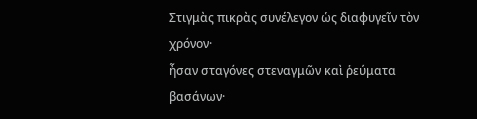Στιγμὰς πικρὰς συνέλεγον ὡς διαφυγεῖν τὸν χρόνον·
ἦσαν σταγόνες στεναγμῶν καὶ ῥεύματα βασάνων·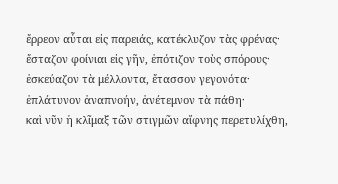ἔρρεον αὗται εἰς παρειάς, κατέκλυζον τὰς φρένας·
ἔσταζον φοίνιαι εἰς γῆν, ἐπότιζον τοὺς σπόρους·
ἐσκεύαζον τὰ μέλλοντα, ἔτασσον γεγονότα·
ἐπλάτυνον ἀναπνοήν, ἀνέτεμνον τὰ πάθη·
καὶ νῦν ἡ κλῖμαξ τῶν στιγμῶν αἴφνης περετυλίχθη,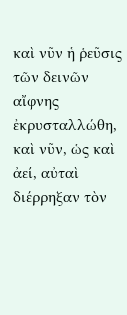καὶ νῦν ἡ ῥεῦσις τῶν δεινῶν αἴφνης ἐκρυσταλλώθη,
καὶ νῦν, ὡς καὶ ἀεί, αὐταὶ διέρρηξαν τὸν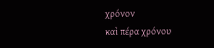χρόνον
καὶ πέρα χρόνου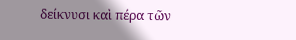δείκνυσι καὶ πέρα τῶν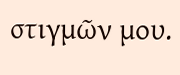στιγμῶν μου.